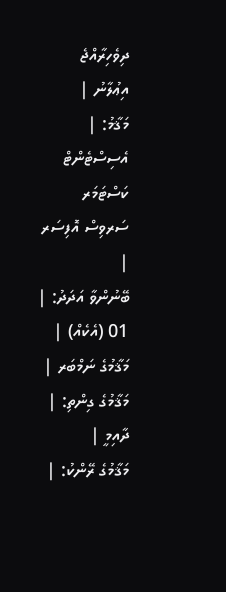ދިވެހިރާއްޖެ
އިޢުލާނު |
މަޤާމު: |
އެސިސްޓެންޓް ކަސްޓަމަރ ސަރވިސް އޮފިސަރ |
ބޭނުންވާ އަދަދު: |
01 (އެކެއް) |
މަޤާމުގެ ނަމްބަރ |
މަޤާމުގެ ގިންތި: |
ދާއިމީ |
މަޤާމުގެ ރޭންކު: |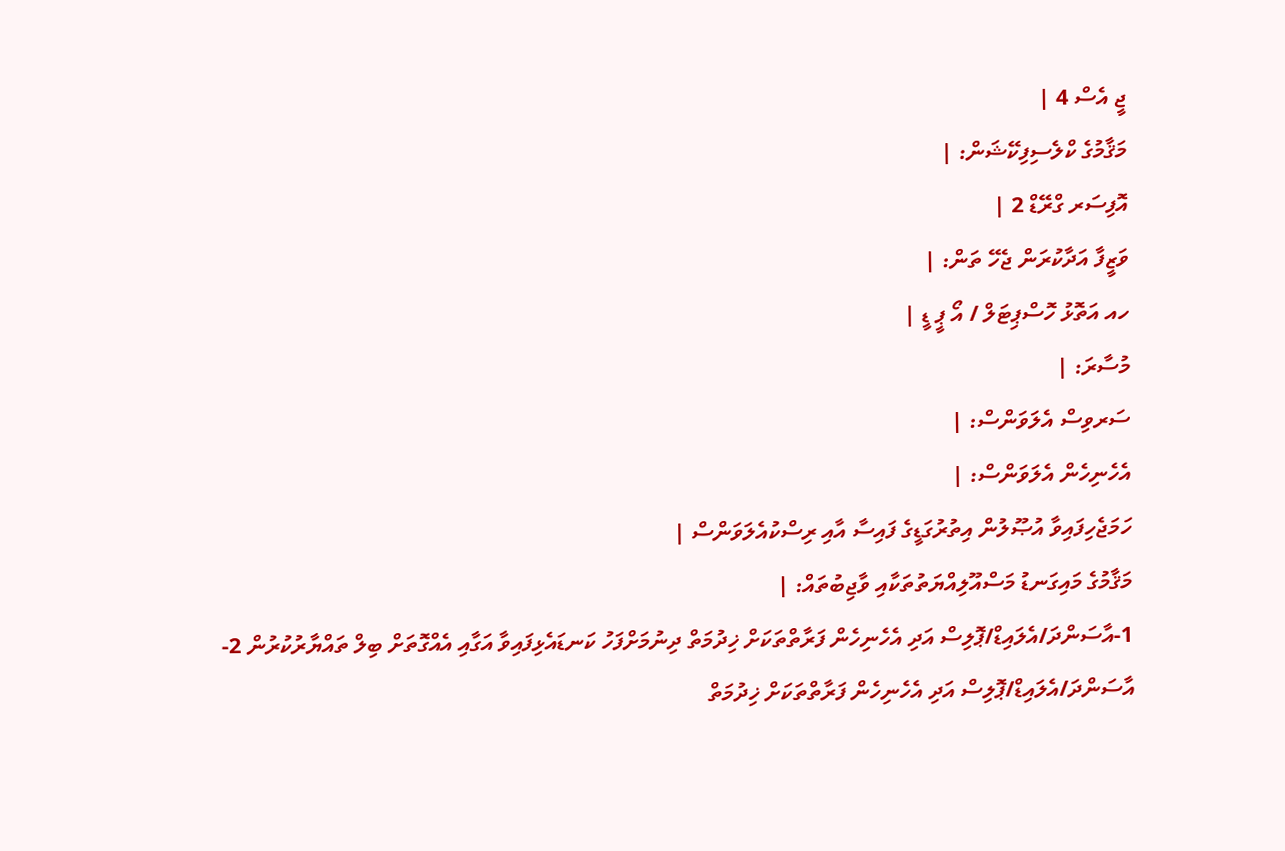ޖީ އެސް 4 |
މަޤާމުގެ ކްލެސިފިކޭޝަން: |
އޮފިސަރ ގްރޭޑް 2 |
ވަޒީފާ އަދާކުރަން ޖެހޭ ތަން: |
ހއ އަތޮޅު ހޮސްޕިޓަލް / އޯ ޕީ ޑީ |
މުސާރަ: |
ސަރވިސް އެލަވަންސް: |
އެހެނިހެން އެލަވަންސް: |
ހަމަޖެހިފައިވާ އުޞޫލުން އިތުރުގަޑީގެ ފައިސާ އާއި ރިސްކުއެލަވަންސް |
މަޤާމުގެ މައިގަނޑު މަސްއޫލިއްޔަތުތަކާއި ވާޖިބުތައް: |
1-އާސަންދަ/އެލައިޑް/ޕޮލިސް އަދި އެހެނިހެން ފަރާތްތަކަށް ޚިދުމަތް ދިނުމަށްފަހު ކަނޑައެޅިފައިވާ އަގާއި އެއްގޮތަށް ބިލް ތައްޔާރުކުރުން 2-އާސަންދަ/އެލައިޑް/ޕޮލިސް އަދި އެހެނިހެން ފަރާތްތަކަށް ޚިދުމަތް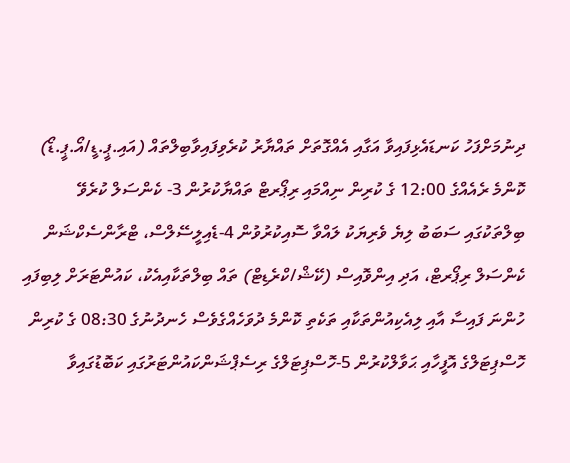ދިނުމަށްފަހު ކަނޑައެޅިފައިވާ އަގާއި އެއްގޮތަށް ތައްޔާރު ކުރެވިފައިވާބިލްތައް (އައި.ޕީ.ޑީ/އޯ.ޕީ.ޑޯ) ކޮންމެ ރެއެއްގެ 12:00 ގެ ކުރިން ނިއްމައި ރިޕޯރޓް ތައްޔާކުރުން 3- ކެންސަލް ކުރެވޭ ބިލްތަކުގައި ސަބަބު ލިޔެ ވެރިޔަކު ލައްވާ ސޮއިކުރުވުން 4-ޑެއިލީސޭލްސް، ޓްރާންސެކްޝަން ކެންސަލް ރިޕޯރޓް، އަދި އިންވޮއިސް (ކޭޝް/ކްރެޑިޓް) ތައް ބިލްތަކާއިއެކު، ކައުންޓަރަށް ލިބިފައި ހުންނަ ފައިސާ އާއި ލިއެކިއުންތަކާއި ތަކެތި ކޮންމެ ދުވަހެއްގެވެސް ހެނދުނުގެ 08:30 ގެ ކުރިން ހޮސްޕިޓަލްގެ އޮފީހާއި ޙަވާލްކުރުން 5-ހޮސްޕިޓަލްގެ ރިސެޕްޝަންކައުންޓަރުގައި ކަބޮޑުގައިވާ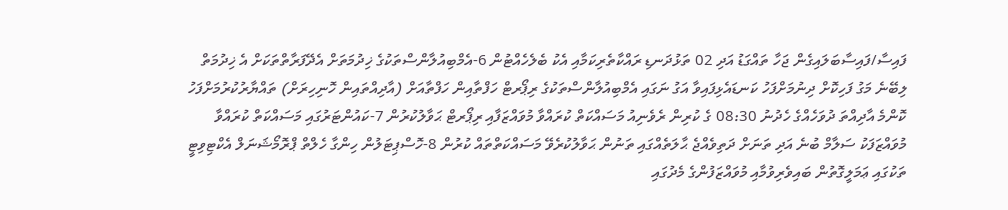ފައިސާ/ފައިސާބަލައިގެން ޖަހާ ތައްގަޑު އަދި 02 ތަޅުދަނޑި ރައްކާތެރިކަމާއި އެކު ބެލެހެއްޓުން 6-އެމްބިއުލާންސްތަކުގެ ޚިދުމަތަށް އެދޭފަރާތްތަކަށް އެ ޚިދުމަތް ލިބޭނެ މަގު ފަހިކޮށް ދިނުމަށްފަހު ކަނޑައެޅިފައިވާ އަގު ނަގައި އެމްބިއުލާންސްތަކުގެ ރިޕޯރޓް ހަފްތާއިން ހަފްތާއަށް (އާދިއްތައިން ހޮނިހިރަށް) ތައްޔާރުކުރުމަށްފަހު ކޮންމެ އާދިއްތަ ދުވަހެއްގެ ހެދުނު 08:30 ގެ ކުރިން ރެވެނިއު މަސައްކަތް ކުރައްވާ މުވައްޒަފާއި ރިޕޯރޓް ޙަވާލުކުރުން 7-ކައުންޓަރުގައި މަސައްކަތް ކުރައްވާ މުވައްޒަފަކު ސަލާމް ބުނެ އަދި ތަނަށް ދަތިވެއްޖެ ޙާލަތެއްގައި ތަނުން ޙަވާލުކުރެވޭ މަސައްކަތްތައް ކުރުން 8-ހޮސްޕިޓަލުން ހިންގާ ހެލްތް ޕްރޮމޯޝަނަލް އެކްޓިވިޓީ ތަކުގައި ޢަމަލީގޮތުން ބައިވެރިވުމާއި މުވައްޒަފުންގެ މެދުގައި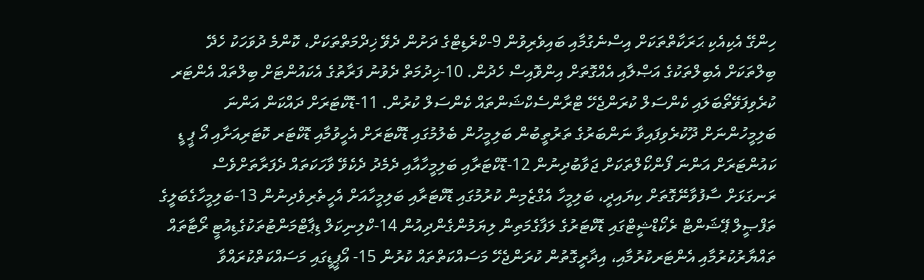ހިންގޭ އެކިއެކި ޙަރަކާތްތަކަށް އިސްނެގުމާއި ބައިވެރިވުން 9-ކްރެޑިޓްގެ ދަށުން ދެވޭ ޚިދްމަތްތަކަށް، ކޮންމެ ދުވަހަކު ހެދޭ ބިލްތަކަށް އެބިލްތަކުގެ އަޞްލާއި އެއްގޮތަށް އިންވޮއިސް ހެދުން. 10-ޚިދުމަތް ދެވުނު ފަރާތުގެ އެކައުންޓަށް ބިލްތައް އެންޓަރ ކުރެވިފަވޭތޯބަލައި ކެންސަލް ކުރަންޖެހޭ ޓްރާންސެކްޝަންތައް ކެންސަލް ކުރުން. 11-ޑޮކްޓަރަށް ދައްކަން އަންނަ ބަލިމީހުންނަށް ދޫކުރެވިފައިވާ ނަންބަރުގެ ތަރުތީބުން ބަލިމީހުން ބެލުމުގައި ޑޮކްޓަރަށް އެހީވުމާއި ޑޮކްޓަރ ކޮޓަރިއަށާއި އޯ ޕީ ޑީ ކައުންޓަރަށް އަންނަ ފޯންކޯލްތަކަށް ޖަވާބުދިނުން 12-ޑޮކްޓަރާއި ބަލިމީހާއާއި ދެމެދު ދެކެވޭ ވާހަކަތައް ދެފަރާތަށްވެސް ރަނގަޅަށް ސާފުވާނޭގޮތަށް ކިޔައިދީ، ބަލިމީހާ އެގްޒެމިން ކުރުމުގައި ޑޮކްޓަރާއި ބަލިމީހާއަށް އެހީތެރިވެދިނުން 13-ބަލިމީހާގެބަލީގެ ތަފްޞީލް ޕޭޝަންޓް ރެކޯޑްޝީޓްގައި ޑޮކްޓަރުގެ ލަފާގެމަތިން ލިޔަމުންގެންދިއުން 14-ކްލިނިކަލް ޑިޕާޓްމަންޓުތަކުގެޑިއުޓީ ރޯޓާތައް ތައްޔާރުކުރުމާއި އެންޓަރކުރުމާއި، އިދާރީގޮތުން ކުރަންޖެހޭ މަސައްކަތްތައް ކުރުން 15- އޯޕީޑީގައި މަސައްކަތްކުރައްވާ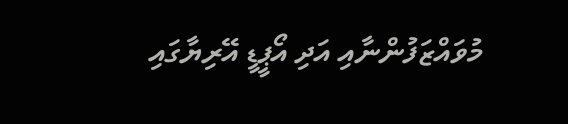މުވައްޒަފުންނާއި އަދި އޯޕީޑީ އޭރިޔާގައި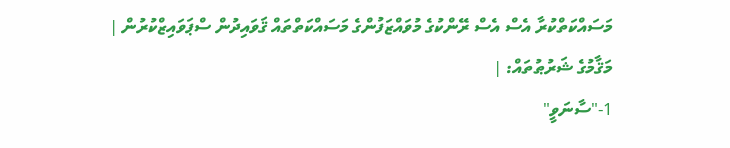މަސައްކަތްކުރާ އެސް އެސް ރޭންކުގެ މުވައްޒަފުންގެ މަސައްކަތްތައް ޤަވައިދުން ސްޕަވައިޒްކުރުން |
މަޤާމުގެ ޝަރުޠުތައް: |
1-"ސާނަވީ"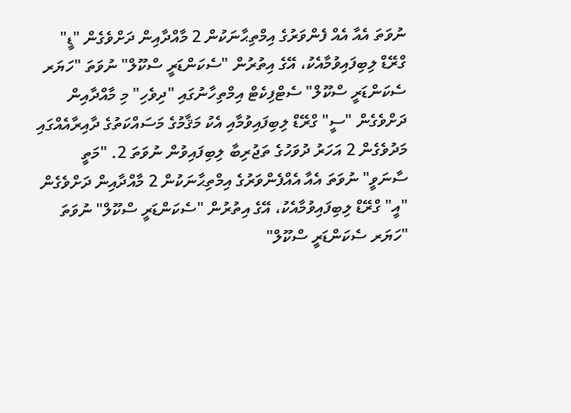ނުވަތަ އެއާ އެއް ފެންވަރުގެ އިމްތިޙާނަކުން 2 މާއްދާއިން ދަށްވެގެން "ޑީ" ގްރޭޑް ލިބިފައިވުމާއެކު، އޭގެ އިތުރުން "ސެކަންޑަރީ ސްކޫލް" ނުވަތަ "ހަޔަރ ސެކަންޑަރީ ސްކޫލް" ސެޓްފިކެޓް އިމްތިހާނުގައި "ދިވެހި" މި މާއްދާއިން ދަށްވެގެން "ސީ" ގްރޭޑް ލިބިފައިވުމާއި އެކު މަޤާމުގެ މަސައްކަތުގެ ދާއިރާއެއްގައި މަދުވެގެން 2 އަހަރު ދުވަހުގެ ތަޖުރިބާ ލިބިފައިވުން ނުވަތަ 2. "މަތީ ސާނަވީ" ނުވަތަ އެއާ އެއްފެންވަރުގެ އިމްތިޙާނަކުން 2 މާއްދާއިން ދަށްވެގެން "އީ" ގްރޭޑް ލިބިފައިވުމާއެކު، އޭގެ އިތުރުން "ސެކަންޑަރީ ސްކޫލް" ނުވަތަ "ހަޔަރ ސެކަންޑަރީ ސްކޫލް"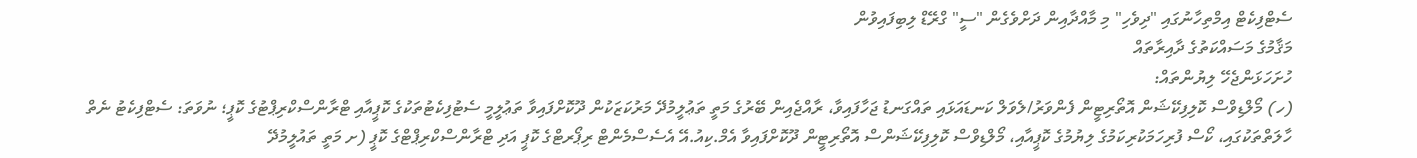ސެޓްފިކެޓް އިމްތިހާނުގައި "ދިވެހި" މި މާއްދާއިން ދަށްވެގެން "ސީ" ގްރޭޑް ލިބިފައިވުން
މަޤާމުގެ މަސައްކަތުގެ ދާއިރާތައް
ހުށަހަޅަންޖެހޭ ލިޔުންތައް:
(ހ) މޯލްޑިވްސް ކޮލިފިކޭޝަން އޮތޯރިޓީން ފެންވަރު/ލެވަލް ކަނޑައަޅައި ތައްގަނޑު ޖަހާފައިވާ، ރާއްޖެއިން ބޭރުގެ މަތީ ތަޢުލީމުދޭ މަރުކަޒަކުން ދޫކޮށްފައިވާ ތަޢުލީމީ ސެޓުފިކެޓުތަކުގެ ކޮޕީއާއި ޓްރާންސްކްރިޕްޓުގެ ކޮޕީ؛ ނުވަތަ: ސެޓްފިކެޓު ނެތް ހާލަތްތަކުގައި، ކޯސް ފުރިހަމަކުރިކަމުގެ ލިޔުމުގެ ކޮޕީއާއި، މޯލްޑިވްސް ކޮލިފިކޭޝަންސް އޮތޯރިޓީން ދޫކޮށްފައިވާ އެމް.ކިއު.އޭ އެސެސްމެންޓް ރިޕޯރޓްގެ ކޮޕީ އަދި ޓްރާންސްކްރިޕްޓްގެ ކޮޕީ (ށ މަތީ ތައުލީމުދޭ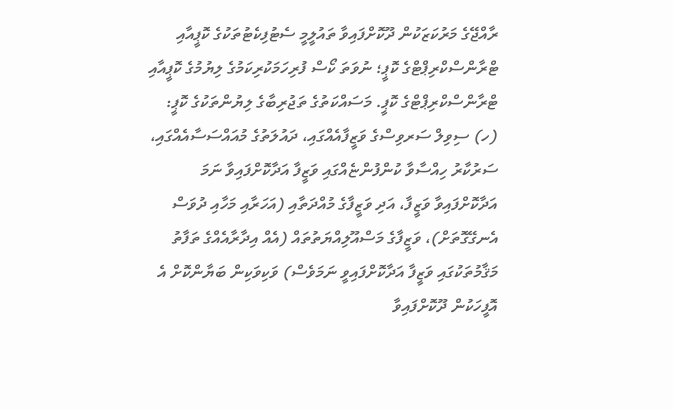ރާއްޖޭގެ މަރުކަޒަކުން ދޫކޮށްފައިވާ ތައުލީމީ ސެޓުފިކެޓުތަކުގެ ކޮޕީއާއި ޓްރާންސްކްރިޕްޓްގެ ކޮޕީ؛ ނުވަތަ ކޯސް ފުރިހަމަކުރިކަމުގެ ލިޔުމުގެ ކޮޕީއާއި ޓްރާންސްކްރިޕްޓްގެ ކޮޕީ. މަސައްކަތުގެ ތަޖުރިބާގެ ލިޔުންތަކުގެ ކޮޕީ: (ހ) ސިވިލް ސަރވިސްގެ ވަޒީފާއެއްގައި، ދައުލަތުގެ މުއައްސަސާއެއްގައި، ސަރުކާރު ހިއްސާވާ ކުންފުންޏެއްގައި ވަޒީފާ އަދާކޮށްފައިވާ ނަމަ އަދާކޮށްފައިވާ ވަޒީފާ، އަދި ވަޒީފާގެ މުއްދަތާއި (އަހަރާއި މަހާއި ދުވަސް އެނގޭގޮތަށް)، ވަޒީފާގެ މަސްއޫލިއްޔަތުތައް (އެއް އިދާރާއެއްގެ ތަފާތު މަޤާމުތަކުގައި ވަޒީފާ އަދާކޮށްފައިވީ ނަމަވެސް) ވަކިވަކިން ބަޔާންކޮށް އެ އޮފީހަކުން ދޫކޮށްފައިވާ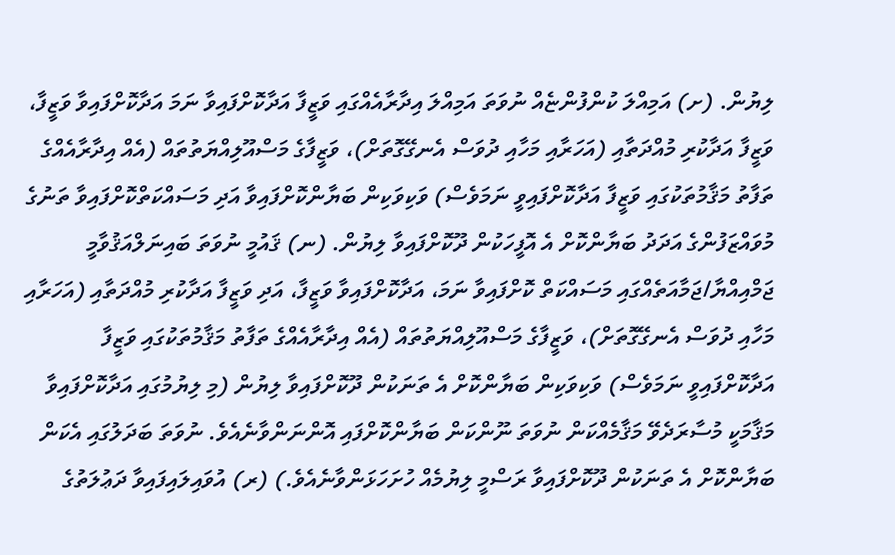ލިޔުން. (ށ) އަމިއްލަ ކުންފުންޏެއް ނުވަތަ އަމިއްލަ އިދާރާއެއްގައި ވަޒީފާ އަދާކޮށްފައިވާ ނަމަ އަދާކޮށްފައިވާ ވަޒީފާ، ވަޒީފާ އަދާކުރި މުއްދަތާއި (އަހަރާއި މަހާއި ދުވަސް އެނގޭގޮތަށް)، ވަޒީފާގެ މަސްއޫލިއްޔަތުތައް (އެއް އިދާރާއެއްގެ ތަފާތު މަޤާމުތަކުގައި ވަޒީފާ އަދާކޮށްފައިވީ ނަމަވެސް) ވަކިވަކިން ބަޔާންކޮށްފައިވާ އަދި މަސައްކަތްކޮށްފައިވާ ތަނުގެ މުވައްޒަފުންގެ އަދަދު ބަޔާންކޮށް އެ އޮފީހަކުން ދޫކޮށްފައިވާ ލިޔުން. (ނ) ޤައުމީ ނުވަތަ ބައިނަލްއަޤުވާމީ ޖަމްއިއްޔާ/ޖަމާއަތެއްގައި މަސައްކަތް ކޮށްފައިވާ ނަމަ، އަދާކޮށްފައިވާ ވަޒީފާ، އަދި ވަޒީފާ އަދާކުރި މުއްދަތާއި (އަހަރާއި މަހާއި ދުވަސް އެނގޭގޮތަށް)، ވަޒީފާގެ މަސްއޫލިއްޔަތުތައް (އެއް އިދާރާއެއްގެ ތަފާތު މަޤާމުތަކުގައި ވަޒީފާ އަދާކޮށްފައިވީ ނަމަވެސް) ވަކިވަކިން ބަޔާންކޮށް އެ ތަނަކުން ދޫކޮށްފައިވާ ލިޔުން (މި ލިޔުމުގައި އަދާކޮށްފައިވާ މަޤާމަކީ މުސާރަދެވޭ މަޤާމެއްކަން ނުވަތަ ނޫންކަން ބަޔާންކޮށްފައި އޮންނަންވާނެއެވެ. ނުވަތަ ބަދަލުގައި އެކަން ބަޔާންކޮށް އެ ތަނަކުން ދޫކޮށްފައިވާ ރަސްމީ ލިޔުމެއް ހުށަހަޅަންވާނެއެވެ.) (ރ) އުވައިލައިފައިވާ ދަޢުލަތުގެ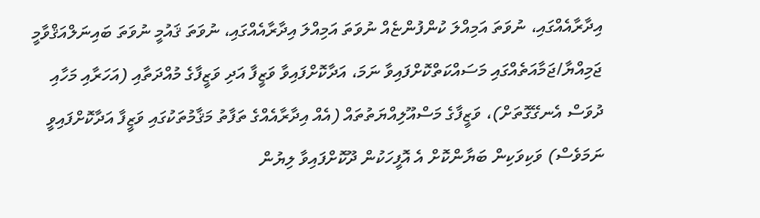އިދާރާއެއްގައި، ނުވަތަ އަމިއްލަ ކުންފުންޏެއް ނުވަތަ އަމިއްލަ އިދާރާއެއްގައި، ނުވަތަ ޤައުމީ ނުވަތަ ބައިނަލްއަޤްވާމީ ޖަމިއްޔާ/ޖަމާއަތެއްގައި މަސައްކަތްކޮށްފައިވާ ނަމަ، އަދާކޮށްފައިވާ ވަޒީފާ އަދި ވަޒީފާގެ މުއްދަތާއި (އަހަރާއި މަހާއި ދުވަސް އެނގޭގޮތަށް)، ވަޒީފާގެ މަސްއޫލިއްޔަތުތައް (އެއް އިދާރާއެއްގެ ތަފާތު މަޤާމުތަކުގައި ވަޒީފާ އަދާކޮށްފައިވީ ނަމަވެސް) ވަކިވަކިން ބަޔާންކޮށް އެ އޮފީހަކުން ދޫކޮށްފައިވާ ލިޔުން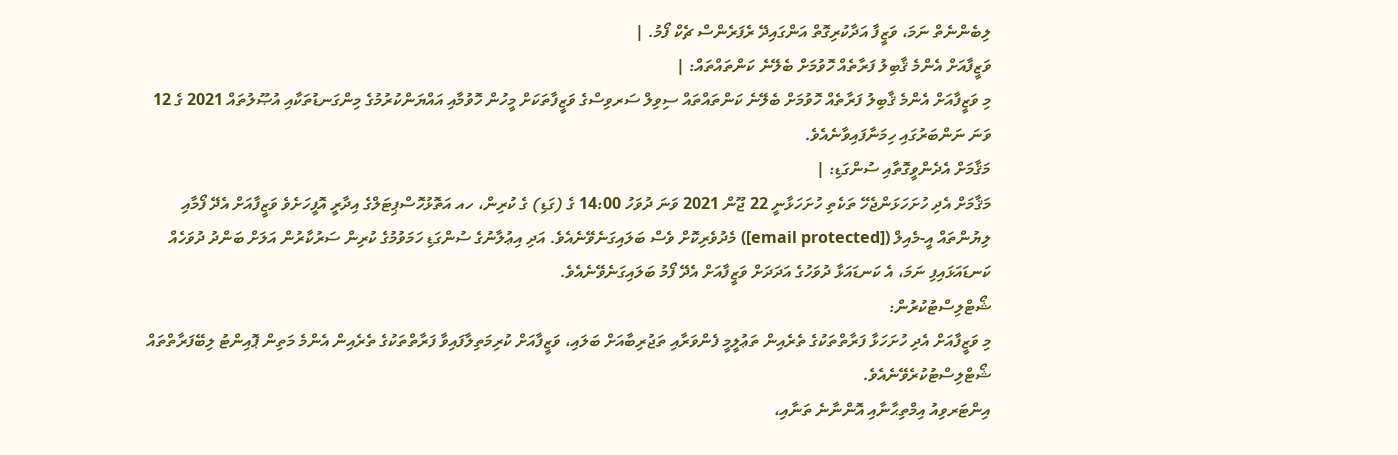ލިބެންނެތް ނަމަ، ވަޒީފާ އަދާކުރިގޮތް އަންގައިދޭ ރެފަރެންސް ޗެކް ފޯމު. |
ވަޒީފާއަށް އެންމެ ޤާބިލު ފަރާތެއް ހޮވުމަށް ބެލޭނެ ކަންތައްތައް: |
މި ވަޒީފާއަށް އެންމެ ޤާބިލު ފަރާތެއް ހޮވުމަށް ބެލޭނެ ކަންތައްތައް ސިވިލް ސަރވިސްގެ ވަޒީފާތަކަށް މީހުން ހޮވުމާއި އައްޔަންކުރުމުގެ މިންގަނޑުތަކާއި އުޞޫލުތައް 2021 ގެ 12 ވަނަ ނަންބަރުގައި ހިމަނާފައިވާނެއެވެ.
މަޤާމަށް އެދެންވީގޮތާއި ސުންގަޑި: |
މަޤާމަށް އެދި ހުށަހަޅަންޖެހޭ ތަކެތި ހުށަހަޅާނީ 22 ޖޫން 2021 ވަނަ ދުވަހު 14:00 ގެ (ގަޑި) ގެ ކުރިން، ހއ އަތޮޅުހޮސްޕިޓަލްގެ އިދާރީ އޮފީހަށެވެ ވަޒީފާއަށް އެދޭ ފޯމާއި ލިޔުންތައް އީ-މެއިލް ([email protected]) މެދުވެރިކޮށް ވެސް ބަލައިގަނެވޭނެއެވެ. އަދި އިޢުލާނުގެ ސުންގަޑި ހަމަވުމުގެ ކުރިން ސަރުކާރުން އަލަށް ބަންދު ދުވަހެއް ކަނޑައަޅައިފި ނަމަ، އެ ކަނޑައަޅާ ދުވަހުގެ އަދަދަށް ވަޒީފާއަށް އެދޭ ފޯމު ބަލައިގަނެވޭނެއެވެ.
ޝޯޓްލިސްޓުކުރުން:
މި ވަޒީފާއަށް އެދި ހުށަހަޅާ ފަރާތްތަކުގެ ތެރެއިން ތަޢުލީމީ ފެންވަރާއި ތަޖުރިބާއަށް ބަލައި، ވަޒީފާއަށް ކުރިމަތިލާފައިވާ ފަރާތްތަކުގެ ތެރެއިން އެންމެ މަތިން ޕޮއިންޓު ލިބޭފަރާތްތައް ޝޯޓްލިސްޓުކުރެވޭނެއެވެ.
އިންޓަރވިއު އިމްތިޙާނާއި އޮންނާނެ ތަނާއި،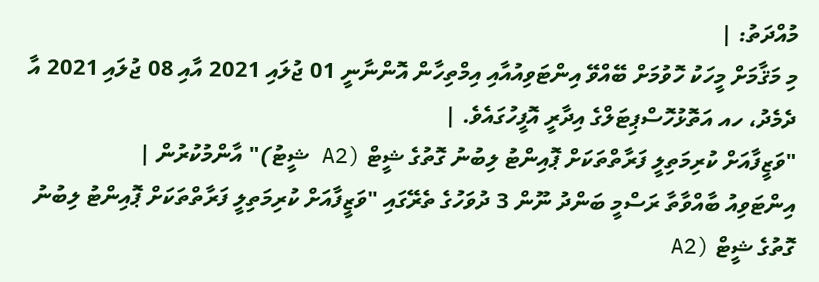މުއްދަތު: |
މި މަޤާމަށް މީހަކު ހޮވުމަށް ބޭއްވޭ އިންޓަވިއުއާއި އިމްތިހާން އޮންނާނީ 01 ޖުލައި 2021 އާއި 08 ޖުލައި 2021 އާ ދެމެދު، ހއ އަތޮޅުހޮސްޕިޓަލްގެ އިދާރީ އޮފީހުގައެވެ. |
"ވަޒީފާއަށް ކުރިމަތިލީ ފަރާތްތަކަށް ޕޮއިންޓު ލިބުނު ގޮތުގެ ޝީޓް (A2 ޝީޓު)" އާންމުކުރުން |
އިންޓަވިއު ބާއްވާތާ ރަސްމީ ބަންދު ނޫން 3 ދުވަހުގެ ތެރޭގައި "ވަޒީފާއަށް ކުރިމަތިލީ ފަރާތްތަކަށް ޕޮއިންޓު ލިބުނު ގޮތުގެ ޝީޓް (A2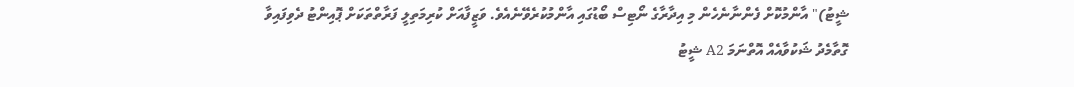ޝީޓު)" އާންމުކޮށް ފެންނާނެހެން މި އިދާރާގެ ނޯޓިސް ބޯޑުގައި އާންމުކުރެވޭނެއެވެ. ވަޒީފާއަށް ކުރިމަތިލީ ފަރާތްތަކަށް ޕޮއިންޓު ދެވިފައިވާ ގޮތާމެދު ޝަކުވާއެއް އޮތްނަމަ A2 ޝީޓު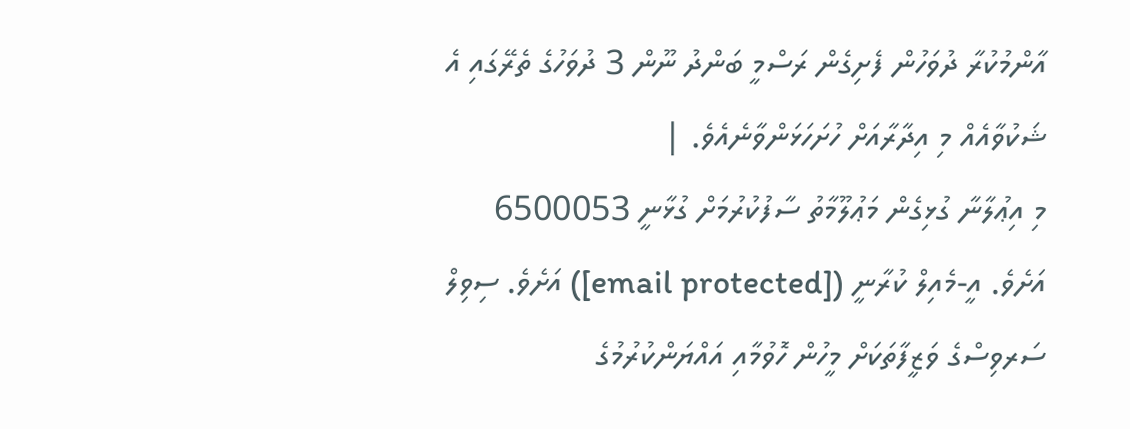އާންމުކުރާ ދުވަހުން ފެށިގެން ރަސްމީ ބަންދު ނޫން 3 ދުވަހުގެ ތެރޭގައި އެ ޝަކުވާއެއް މި އިދާރާއަށް ހުށަހަޅަންވާނެއެވެ. |
މި އިޢުލާނާ ގުޅިގެން މަޢުލޫމާތު ސާފުކުރުމަށް ގުޅާނީ 6500053 އަށެވެ. އީ-މެއިލް ކުރާނީ ([email protected]) އަށެވެ. ސިވިލް ސަރވިސްގެ ވަޒީފާތަކަށް މީހުން ހޮވުމާއި އައްޔަންކުރުމުގެ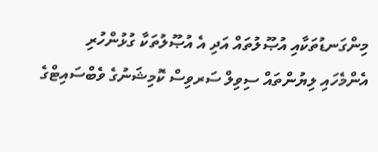މިންގަނޑުތަކާއި އުޞޫލުތައް އަދި އެ އުޞޫލުތަކާ ގުޅުންހުރި އެންމެހައި ލިޔުންތައް ސިވިލް ސަރވިސް ކޮމިޝަނުގެ ވެބްސައިޓްގެ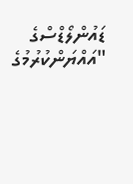ޑައުންލޯޑްސްގެ "އައްޔަންކުރުމުގެ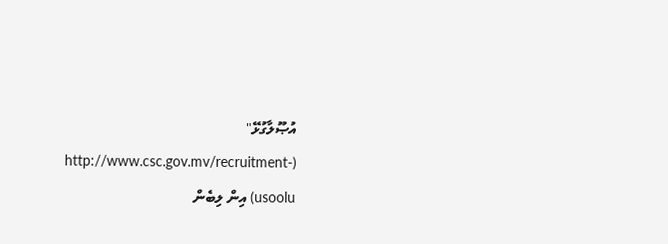އުޞޫލާގުޅޭ" (http://www.csc.gov.mv/recruitment-usoolu) އިން ލިބެން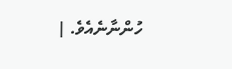ހުންނާނެއެވެ. |